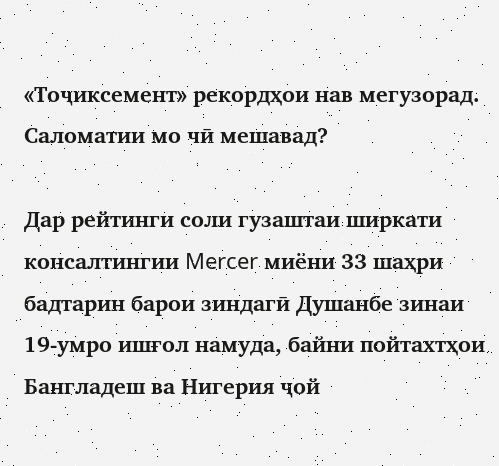«Тоҷиксемент» рекордҳои нав мегузорад. Саломатии мо чӣ мешавад?

Дар рейтинги соли гузаштаи ширкати консалтингии Mercer миёни 33 шаҳри бадтарин барои зиндагӣ Душанбе зинаи 19-умро ишғол намуда, байни пойтахтҳои Бангладеш ва Нигерия ҷой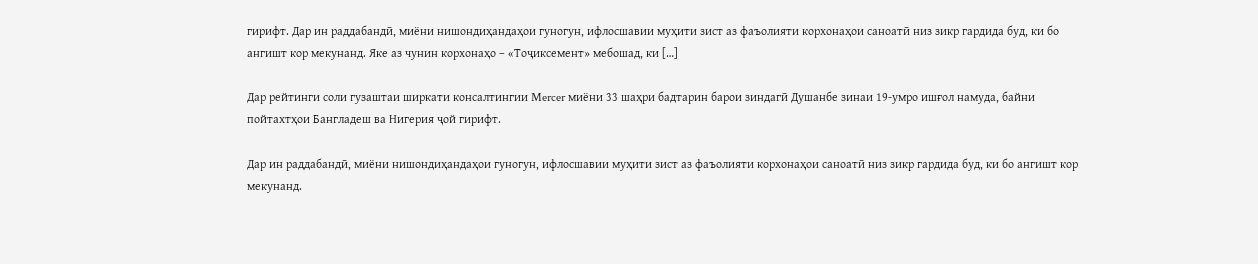гирифт. Дар ин раддабандӣ, миёни нишондиҳандаҳои гуногун, ифлосшавии муҳити зист аз фаъолияти корхонаҳои саноатӣ низ зикр гардида буд, ки бо ангишт кор мекунанд. Яке аз чунин корхонаҳо – «Тоҷиксемент» мебошад, ки […]

Дар рейтинги соли гузаштаи ширкати консалтингии Mercer миёни 33 шаҳри бадтарин барои зиндагӣ Душанбе зинаи 19-умро ишғол намуда, байни пойтахтҳои Бангладеш ва Нигерия ҷой гирифт.

Дар ин раддабандӣ, миёни нишондиҳандаҳои гуногун, ифлосшавии муҳити зист аз фаъолияти корхонаҳои саноатӣ низ зикр гардида буд, ки бо ангишт кор мекунанд.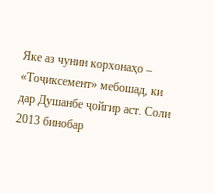Яке аз чунин корхонаҳо – «Тоҷиксемент» мебошад, ки дар Душанбе ҷойгир аст. Соли 2013 бинобар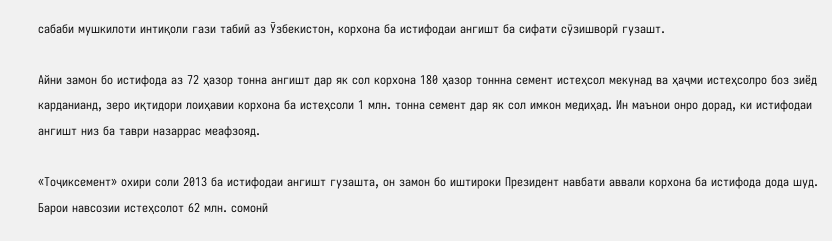сабаби мушкилоти интиқоли гази табиӣ аз Ӯзбекистон, корхона ба истифодаи ангишт ба сифати сӯзишворӣ гузашт.

Айни замон бо истифода аз 72 ҳазор тонна ангишт дар як сол корхона 180 ҳазор тоннна семент истеҳсол мекунад ва ҳаҷми истеҳсолро боз зиёд карданианд, зеро иқтидори лоиҳавии корхона ба истеҳсоли 1 млн. тонна семент дар як сол имкон медиҳад. Ин маънои онро дорад, ки истифодаи ангишт низ ба таври назаррас меафзояд.

«Тоҷиксемент» охири соли 2013 ба истифодаи ангишт гузашта, он замон бо иштироки Президент навбати аввали корхона ба истифода дода шуд. Барои навсозии истеҳсолот 62 млн. сомонӣ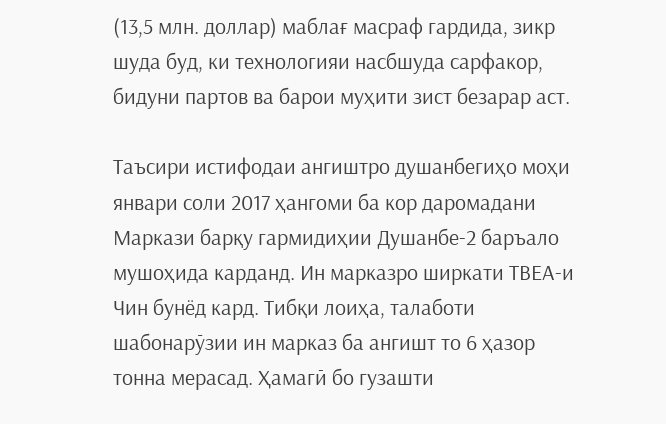(13,5 млн. доллар) маблағ масраф гардида, зикр шуда буд, ки технологияи насбшуда сарфакор, бидуни партов ва барои муҳити зист безарар аст.

Таъсири истифодаи ангиштро душанбегиҳо моҳи январи соли 2017 ҳангоми ба кор даромадани Маркази барқу гармидиҳии Душанбе-2 баръало мушоҳида карданд. Ин марказро ширкати ТВЕА-и Чин бунёд кард. Тибқи лоиҳа, талаботи шабонарӯзии ин марказ ба ангишт то 6 ҳазор тонна мерасад. Ҳамагӣ бо гузашти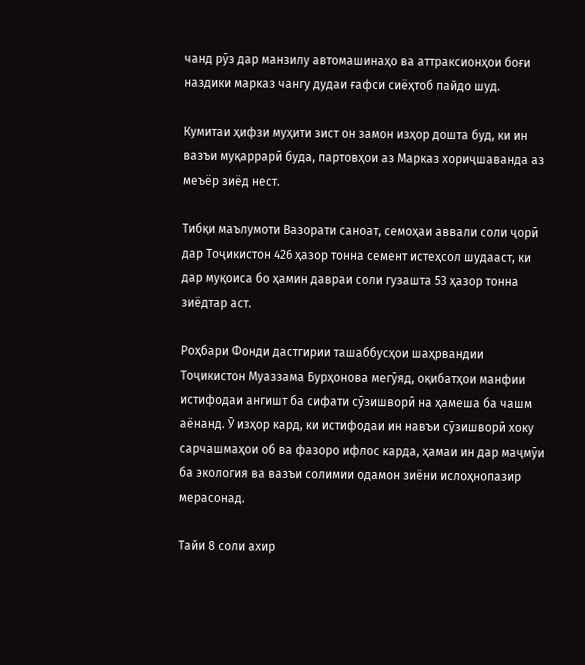чанд рӯз дар манзилу автомашинаҳо ва аттраксионҳои боғи наздики марказ чангу дудаи ғафси сиёҳтоб пайдо шуд.

Кумитаи ҳифзи муҳити зист он замон изҳор дошта буд, ки ин вазъи муқаррарӣ буда, партовҳои аз Марказ хориҷшаванда аз меъёр зиёд нест.

Тибқи маълумоти Вазорати саноат, семоҳаи аввали соли ҷорӣ дар Тоҷикистон 426 ҳазор тонна семент истеҳсол шудааст, ки дар муқоиса бо ҳамин давраи соли гузашта 53 ҳазор тонна зиёдтар аст.

Роҳбари Фонди дастгирии ташаббусҳои шаҳрвандии Тоҷикистон Муаззама Бурҳонова мегӯяд, оқибатҳои манфии истифодаи ангишт ба сифати сӯзишворӣ на ҳамеша ба чашм аёнанд. Ӯ изҳор кард, ки истифодаи ин навъи сӯзишворӣ хоку сарчашмаҳои об ва фазоро ифлос карда, ҳамаи ин дар маҷмӯи ба экология ва вазъи солимии одамон зиёни ислоҳнопазир мерасонад.

Тайи 8 соли ахир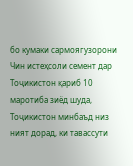бо кумаки сармоягузорони Чин истеҳсоли семент дар Тоҷикистон қариб 10 маротиба зиёд шуда, Тоҷикистон минбаъд низ ният дорад, ки тавассути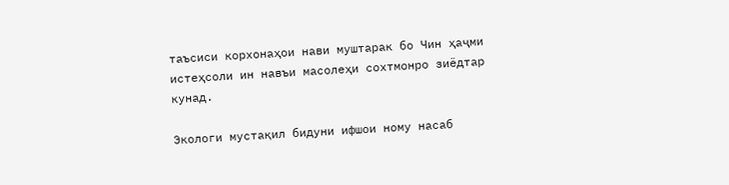таъсиси корхонаҳои нави муштарак бо Чин ҳаҷми истеҳсоли ин навъи масолеҳи сохтмонро зиёдтар кунад.

Экологи мустақил бидуни ифшои ному насаб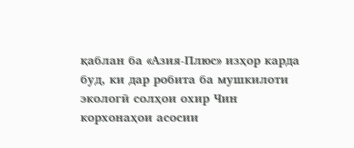қаблан ба «Азия-Плюс» изҳор карда буд, ки дар робита ба мушкилоти экологӣ солҳои охир Чин корхонаҳои асосии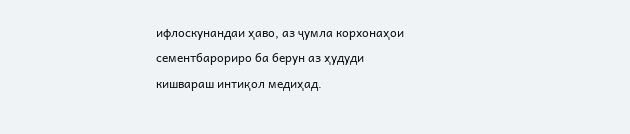ифлоскунандаи ҳаво, аз ҷумла корхонаҳои сементбарориро ба берун аз ҳудуди кишвараш интиқол медиҳад.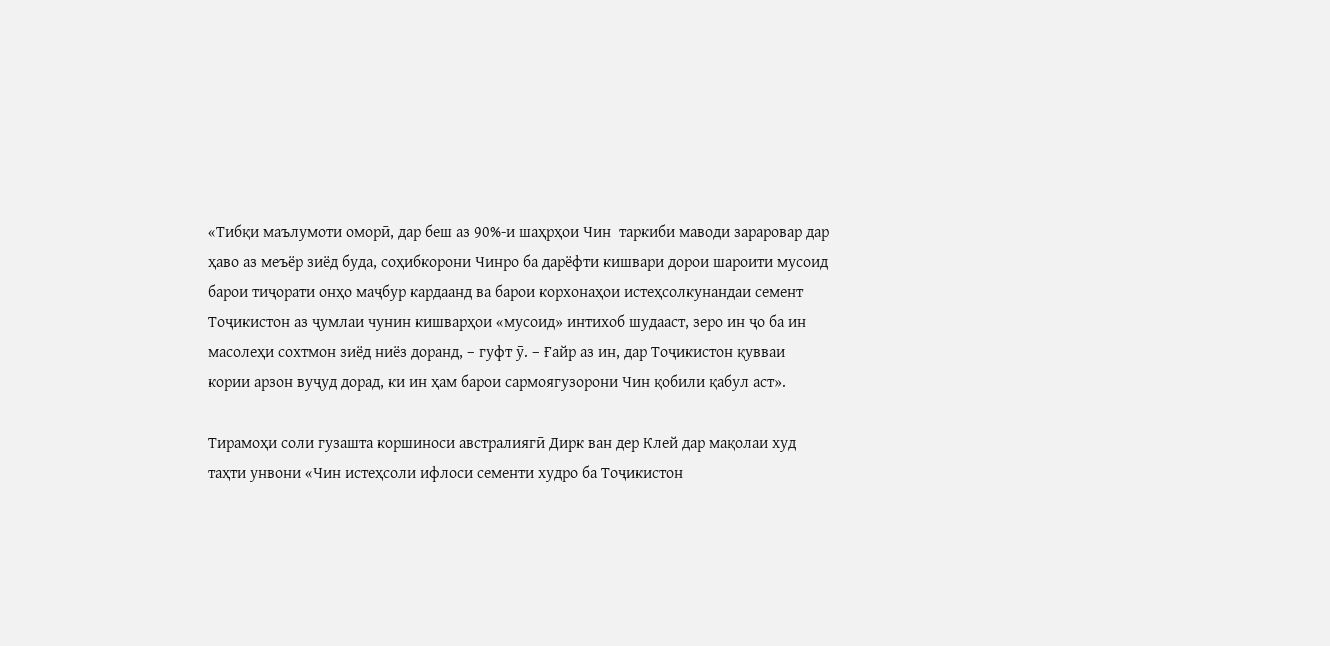«Тибқи маълумоти оморӣ, дар беш аз 90%-и шаҳрҳои Чин  таркиби маводи зараровар дар ҳаво аз меъёр зиёд буда, соҳибкорони Чинро ба дарёфти кишвари дорои шароити мусоид барои тиҷорати онҳо маҷбур кардаанд ва барои корхонаҳои истеҳсолкунандаи семент Тоҷикистон аз ҷумлаи чунин кишварҳои «мусоид» интихоб шудааст, зеро ин ҷо ба ин масолеҳи сохтмон зиёд ниёз доранд, – гуфт ӯ. – Ғайр аз ин, дар Тоҷикистон қувваи кории арзон вуҷуд дорад, ки ин ҳам барои сармоягузорони Чин қобили қабул аст».

Тирамоҳи соли гузашта коршиноси австралиягӣ Дирк ван дер Клей дар мақолаи худ таҳти унвони «Чин истеҳсоли ифлоси сементи худро ба Тоҷикистон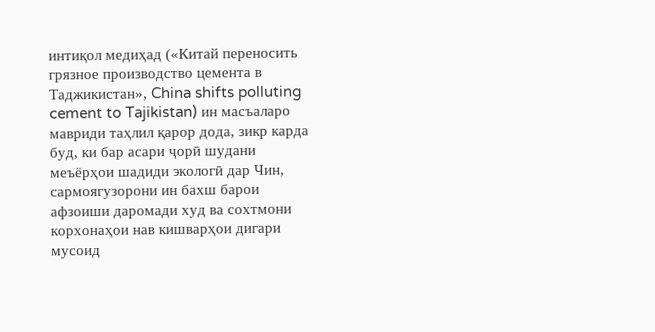интиқол медиҳад («Китай переносить грязное производство цемента в Таджикистан», China shifts polluting cement to Tajikistan) ин масъаларо мавриди таҳлил қарор дода, зикр карда буд, ки бар асари ҷорӣ шудани меъёрҳои шадиди экологӣ дар Чин, сармоягузорони ин бахш барои афзоиши даромади худ ва сохтмони корхонаҳои нав кишварҳои дигари мусоид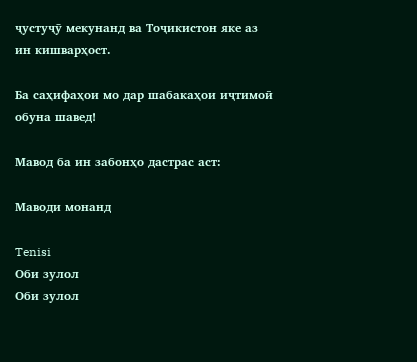ҷустуҷӯ мекунанд ва Тоҷикистон яке аз ин кишварҳост.

Ба саҳифаҳои мо дар шабакаҳои иҷтимоӣ обуна шавед!

Мавод ба ин забонҳо дастрас аст:

Маводи монанд

Tenisi
Оби зулол
Оби зулол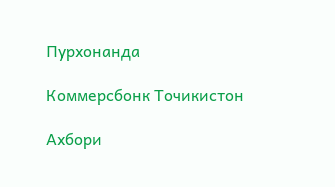Пурхонанда

Коммерсбонк Точикистон

Ахбори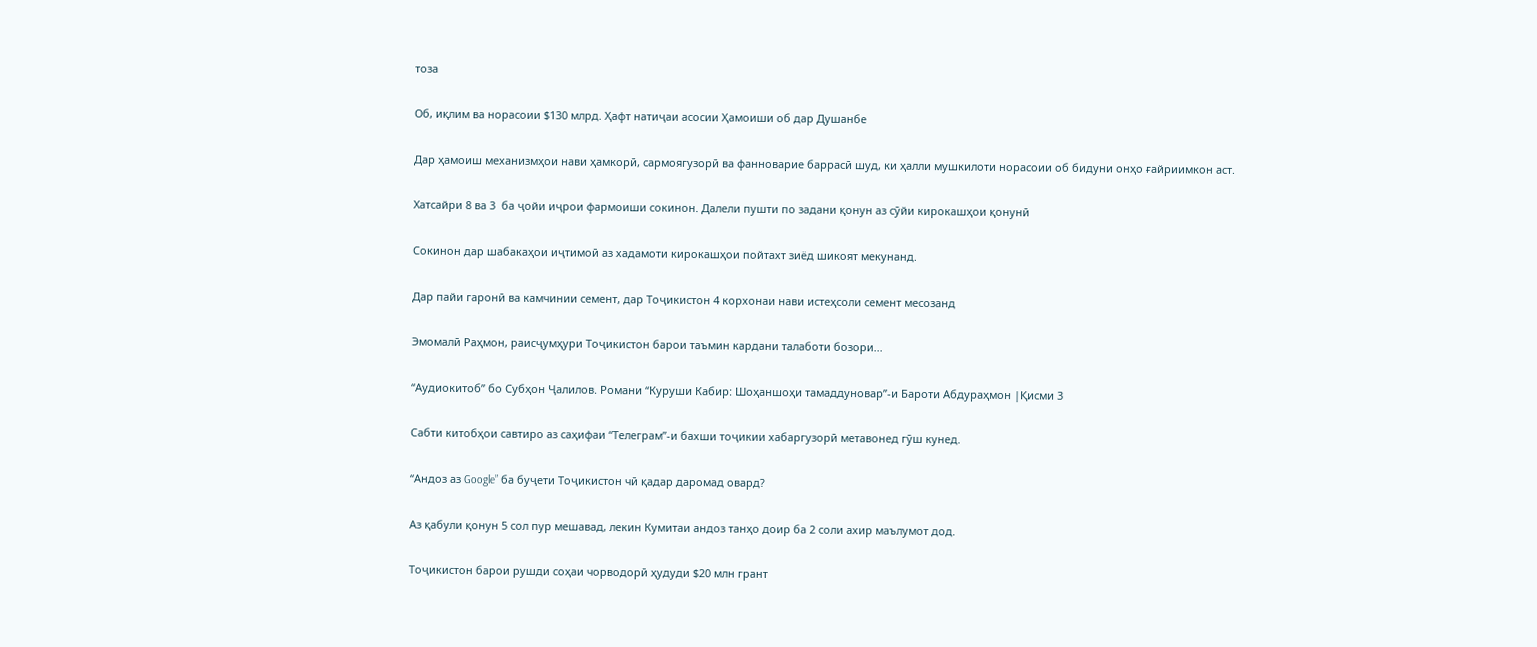тоза

Об, иқлим ва норасоии $130 млрд. Ҳафт натиҷаи асосии Ҳамоиши об дар Душанбе

Дар ҳамоиш механизмҳои нави ҳамкорӣ, сармоягузорӣ ва фанноварие баррасӣ шуд, ки ҳалли мушкилоти норасоии об бидуни онҳо ғайриимкон аст.

Хатсайри 8 ва 3  ба ҷойи иҷрои фармоиши сокинон. Далели пушти по задани қонун аз сӯйи кирокашҳои қонунӣ

Сокинон дар шабакаҳои иҷтимоӣ аз хадамоти кирокашҳои пойтахт зиёд шикоят мекунанд.

Дар пайи гаронӣ ва камчинии семент, дар Тоҷикистон 4 корхонаи нави истеҳсоли семент месозанд

Эмомалӣ Раҳмон, раисҷумҳури Тоҷикистон барои таъмин кардани талаботи бозори...

“Аудиокитоб” бо Субҳон Ҷалилов. Романи “Куруши Кабир: Шоҳаншоҳи тамаддуновар”-и Бароти Абдураҳмон |Қисми 3

Cабти китобҳои савтиро аз саҳифаи “Телеграм”-и бахши тоҷикии хабаргузорӣ метавонед гӯш кунед.

“Андоз аз Google” ба буҷети Тоҷикистон чӣ қадар даромад овард?

Аз қабули қонун 5 сол пур мешавад, лекин Кумитаи андоз танҳо доир ба 2 соли ахир маълумот дод.

Тоҷикистон барои рушди соҳаи чорводорӣ ҳудуди $20 млн грант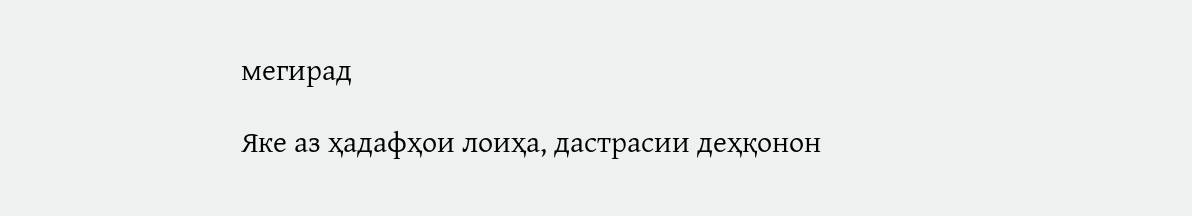мегирад

Яке аз ҳадафҳои лоиҳа, дастрасии деҳқонон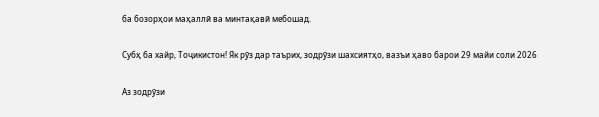ба бозорҳои маҳаллӣ ва минтақавӣ мебошад.

Субҳ ба хайр, Тоҷикистон! Як рӯз дар таърих, зодрӯзи шахсиятҳо, вазъи ҳаво барои 29 майи соли 2026

Аз зодрӯзи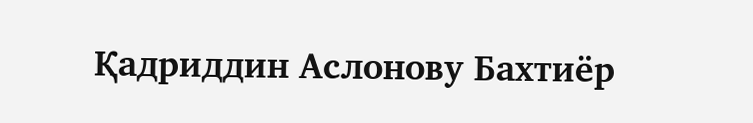Қадриддин Аслонову Бахтиёр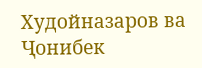Худойназаров ва Ҷонибек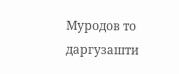Муродов то даргузашти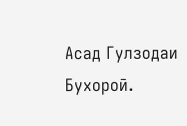Асад Гулзодаи Бухороӣ.